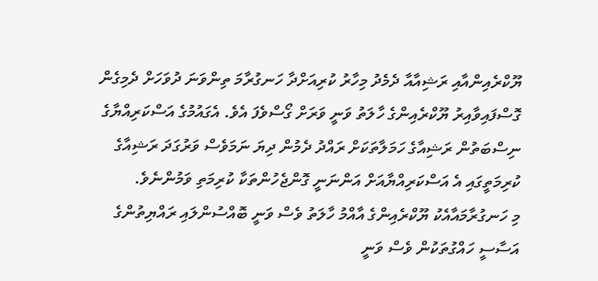ޔޫކްރެއިންއާއި ރަޝިއާއާ ދެމެދު މިހާރު ކުރިއަށްދާ ހަނގުރާމަ ތިންވަނަ ދުވަހަށް ދެމިގެން ގޮސްފައިވާއިރު ޔޫކްރެއިންގެ ހާލަތު ވަނީ ވަރަށް ގޯސްވެފަ އެވެ. އެގައުމުގެ އަސްކަރިއްޔާގެ ނިސްބަތުން ރަޝިއާގެ ހަމަލާތަކަށް ރައްދު ދެމުން ދިޔަ ނަމަވެސް ވަރުގަދަ ރަޝިއާގެ ކުރިމަތީގައި އެ އަސްކަރިއްޔާއަށް އަންނަނީ ގޮންޖެހުންތަކާ ކުރިމަތި ވަމުންނެވެ.
މި ހަނގުރާމައާއެކު ޔޫކްރެއިންގެ އާއްމު ހާލަތު ވެސް ވަނީ ބޮއްސުންލައި ރައްޔިތުންގެ އަސާސީ ހައްގުތަކުން ވެސް ވަނީ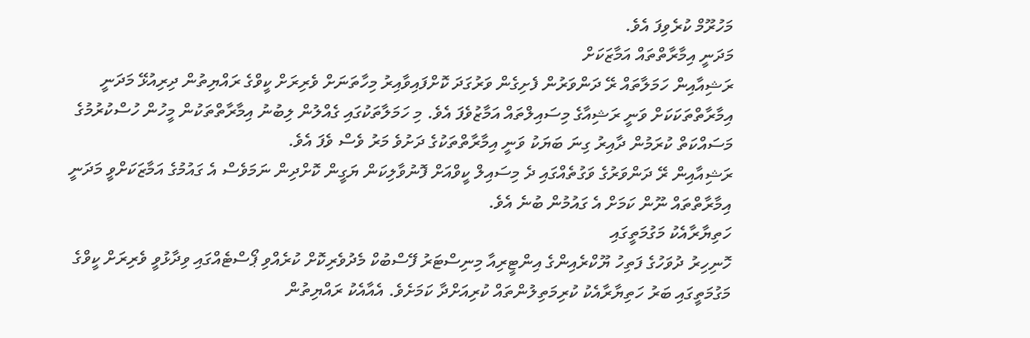މަހުރޫމް ކުރެވިފަ އެވެ.
މަދަނީ އިމާރާތްތައް އަމާޒަކަށް
ރަޝިއާއިން ހަމަލާތައް ރޭ ދަންވަރުން ފެށިގެން ވަރުގަދަ ކޮށްފައިވާއިރު މިހާތަނަށް ވެރިރަށް ކީވްގެ ރައްޔިތުން ދިރިއުޅޭ މަދަނީ އިމާރާތްތަކަކަށް ވަނީ ރަޝިއާގެ މިސައިލްތައް އަމާޒުވެފަ އެވެ. މި ހަމަލާތަކުގައި ގެއްލުން ލިބުނު އިމާރާތްތަކުން މީހުން ހުސްކުރުމުގެ މަސައްކަތް ކުރަމުން ދާއިރު ގިނަ ބަޔަކު ވަނީ އިމާރާތްތަކުގެ ދަށުވެ މަރު ވެސް ވެފަ އެވެ.
ރަޝިއާއިން ރޭ ދަންވަރުގެ ވަގުތެއްގައި ދެ މިސައިލް ކީވްއަށް ފޮނުވާލިކަން ޔަގީން ކޮށްދިން ނަމަވެސް އެ ގައުމުގެ އަމާޒަކަށްވީ މަދަނީ އިމާރާތްތައް ނޫން ކަމަށް އެ ގައުމުން ބުނެ އެވެ.
ހަތިޔާރާއެކު މަގުމަތީގައި
ހޮނިހިރު ދުވަހުގެ ފަތިހު ޔޫކްރެއިންގެ އިންޓީރިއާ މިނިސްޓަރު ފޭސްބުކް މެދުވެރިކޮށް ކުރެއްވި ޕޯސްޓެއްގައި ވިދާޅުވީ ވެރިރަށް ކީވްގެ މަގުމަތީގައި ބަރު ހަތިޔާރާއެކު ކުރިމަތިލުންތައް ކުރިއަށްދާ ކަމަށެވެ. އެއާއެކު ރައްޔިތުން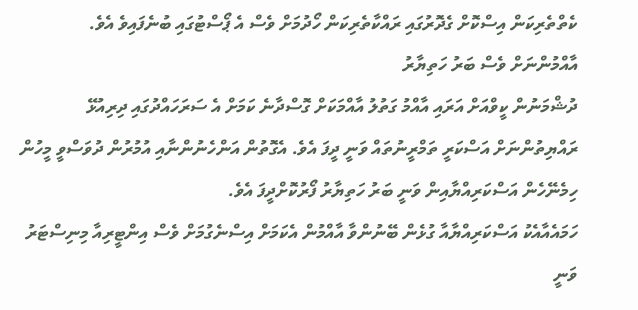ކެތްތެރިކަން އިސްކޮށް ގެދޮރުގައި ރައްކާތެރިކަން ހޯދުމަށް ވެސް އެ ޕޯސްޓުގައި ބުނެފައިވެ އެވެ.
އާއްމުންނަށް ވެސް ބަރު ހަތިޔާރު
ދުޝްމަނުން ކީވްއަށް އަރައި އާއްމު ގަތުލު އާއްމަކަށް ގޮސްދާނެ ކަމަށް އެ ސަރަހައްދުގައި ދިރިއުޅޭ ރައްޔިތުންނަށް އަސްކަރީ ތަމްރީނުތައް ވަނީ ދީފަ އެވެ. އެގޮތުން އަންހެނުންނާއި އުމުރުން ދުވަސްވީ މީހުން ހިމެނޭހެން އަސްކަރިއްޔާއިން ވަނީ ބަރު ހަތިޔާރު ފޯރުކޮށްދީފަ އެވެ.
ހަމައެއާއެކު އަސްކަރިއްޔާއާ ގުޅެން ބޭނުންވާ އާއްމުން އެކަމަށް އިސްނެގުމަށް ވެސް އިންޓީރިއާ މިނިސްޓަރު ވަނީ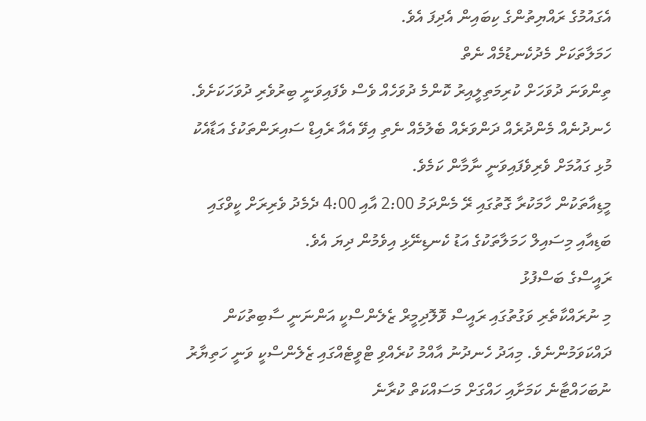އެގައުމުގެ ރައްޔިތުންގެ ކިބައިން އެދިފަ އެވެ.
ހަމަލާތަކަށް މެދުކެނޑުމެއް ނެތް
ތިންވަނަ ދުވަހަށް ކުރިމަތިލީއިރު ކޮންމެ ދުވަހެއް ވެސް ވެފައިވަނީ ބިރުވެރި ދުވަހަކަށެވެ. ހެނދުނެއް މެންދުރެއް ދަންވަރެއް ބެލުމެއް ނެތި އިވޭ އެއާ ރެއިޑް ސައިރަންތަކުގެ އަޑާއެކު މުޅި ގައުމަށް ވެރިވެފައިވަނީ ނާމާން ކަމެވެ.
މީޑިއާތަކުން ހާމަކުރާ ގޮތުގައި ރޭ މެންދަމު 2:00 އާއި 4:00 ދެމެދު ވެރިރަށް ކީވްގައި ބަޑިއާއި މިސައިލް ހަމަލާތަކުގެ އަޑު ކެނޑިނޭޅި އިވެމުން ދިޔަ އެވެ.
ރައީސްގެ ބަސްފުޅު
މި ނުރައްކާތެރި ވަގުތުގައި ރައީސް ވޮލޮދިމީރް ޒެލެންސްކީ އަންނަނީ ސާބިތުކަން ދައްކަވަމުންނެވެ. މިއަދު ހެނދުނު އާއްމު ކުރެއްވި ޓްވީޓެއްގައި ޒެލެންސްކީ ވަނީ ހަތިޔާރު ނުބަހައްޓާނެ ކަމަށާއި ހައްގަށް މަސައްކަތް ކުރާނެ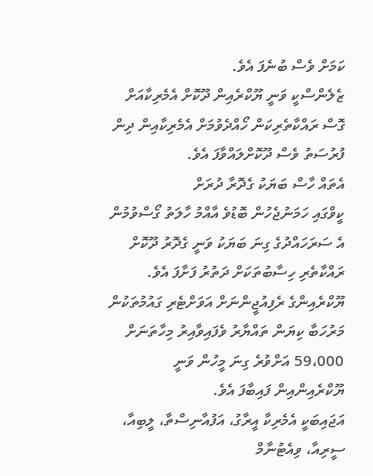ކަމަށް ވެސް ބުނެފަ އެވެ.
ޒެލެންސްކީ ވަނީ ޔޫކްރެއިން ދޫކޮށް އެމެރިކާއަށް ގޮސް ރައްކާތެރިކަން ހޯއްދެވުމަށް އެމެރިކާއިން ދިން ފުރުސަތު ވެސް ދޫކޮށްލައްވާފަ އެވެ.
އެތައް ހާސް ބަޔަކު ގެދޮރާ ދުރަށް
ކީވްގައި ހަމަނުޖެހުން ބޮޑުވެ އާއްމު ހާލަތު ގޯސްވުމުން އެ ސަރަހައްދުގެ ގިނަ ބަޔަކު ވަނީ ގެދޮރު ދޫކޮށް ރައްކާތެރި ހިސާބުތަކަށް ދަތުރު ފަށާފަ އެވެ.
ޔޫކްރެއިންގެ ރެފިއުޖީންނަށް އަވަށްޓެރި ގައުމުތަކުން މަރުހަބާ ކިޔަން ތައްޔާރު ވެފައިވާއިރު މިހާތަނަށް 59،000 އަށްވުރެ ގިނަ މީހުން ވަނީ ޔޫކްރެއިންއިން ފައިބާފަ އެވެ.
އަޖައިބަކީ އެމެރިކާ އީރާގު، އަފުއާނިސްތާ، ލީބިއާ، ސީރިއާ، ވިއެޓުނާމް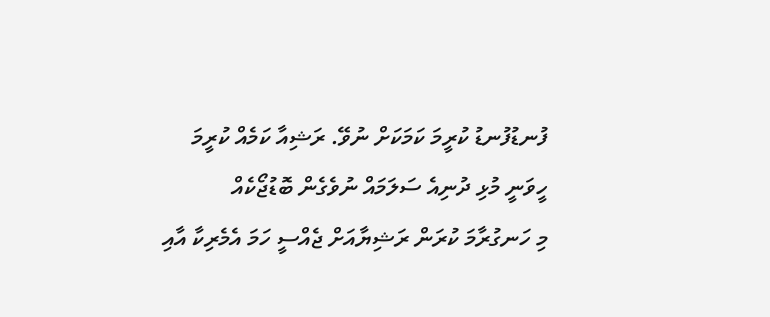ފުނޑުފުނޑު ކުރީމަ ކަމަކަށް ނުވޭ. ރަޝިއާ ކަމެއް ކުރީމަ ހީވަނީ މުޅި ދުނިއެ ސަލަމައް ނުވެގެން ބޮޑުޖޯކެއް
މި ހަނގުރާމަ ކުރަން ރަޝިޔާއަށް ޖެއްސީ ހަމަ އެމެރިކާ އާއި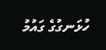ހުޅަނގުގެ ގައުމު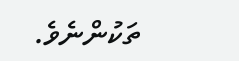ތަކުންނެވެ.